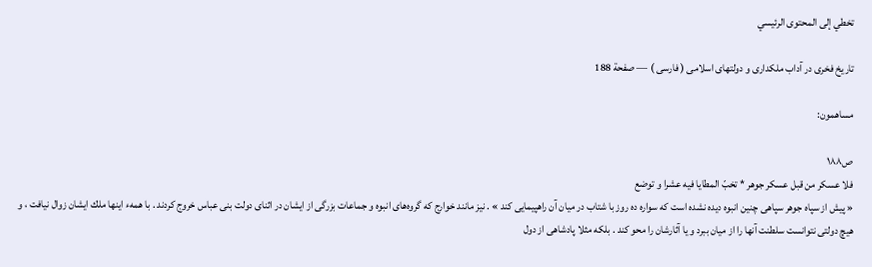تخطي إلى المحتوى الرئيسي

تاريخ فخرى در آداب ملكدارى و دولتهاى اسلامى ( فارسى ) — صفحة 188

مساهمون:

ص١٨٨
فلا عسكر من قبل عسكر جوهر * تخبّ المطايا فيه عشرا و توضع
« پيش از سپاه جوهر سپاهى چنين انبوه ديده نشده است كه سواره ده روز با شتاب در ميان آن راهپيمايى كند » . نيز مانند خوارج كه گروه‌هاى انبوه و جماعات بزرگى از ايشان در اثناى دولت بنى عباس خروج كردند . با همهء اينها ملك ايشان زوال نيافت ، و هيچ دولتى نتوانست سلطنت آنها را از ميان ببرد و يا آثارشان را محو كند . بلكه مثلا پادشاهى از دول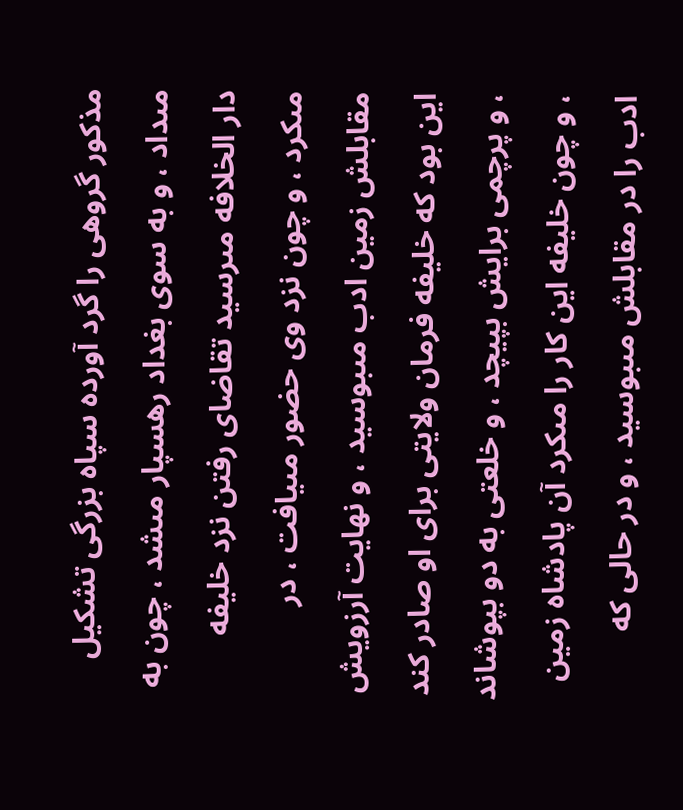مذكور گروهى را گرد آورده سپاه بزرگى تشكيل مىداد ، و به سوى بغداد رهسپار مىشد ، چون به دار الخلافه مىرسيد تقاضاى رفتن نزد خليفه مىكرد ، و چون نزد وى حضور مىيافت ، در مقابلش زمين ادب مىبوسيد ، و نهايت آرزويش اين بود كه خليفه فرمان ولايتى براى او صادر كند ، و پرچمى برايش بپيچد ، و خلعتى به دو بپوشاند ، و چون خليفه اين كار را مىكرد آن پادشاه زمين ادب را در مقابلش مىبوسيد ، و در حالى كه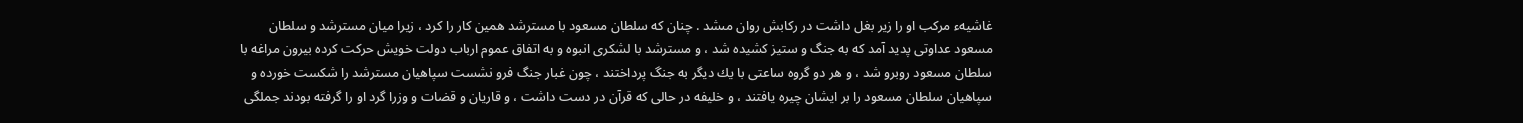غاشيهء مركب او را زير بغل داشت در ركابش روان مىشد . چنان كه سلطان مسعود با مسترشد همين كار را كرد ، زيرا ميان مسترشد و سلطان مسعود عداوتى پديد آمد كه به جنگ و ستيز كشيده شد ، و مسترشد با لشكرى انبوه و به اتفاق عموم ارباب دولت خويش حركت كرده بيرون مراغه با سلطان مسعود روبرو شد ، و هر دو گروه ساعتى با يك ديگر به جنگ پرداختند ، چون غبار جنگ فرو نشست سپاهيان مسترشد را شكست خورده و سپاهيان سلطان مسعود را بر ايشان چيره يافتند ، و خليفه در حالى كه قرآن در دست داشت ، و قاريان و قضات و وزرا گرد او را گرفته بودند جملگى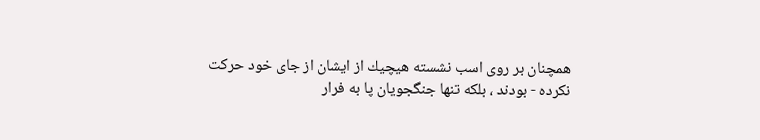همچنان بر روى اسب نشسته هيچيك از ايشان از جاى خود حركت نكرده - بودند ، بلكه تنها جنگجويان پا به فرار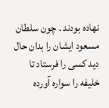نهاده بودند . چون سلطان مسعود ايشان را بدان حال ديد كسى را فرستاد تا خليفه را سواره آورده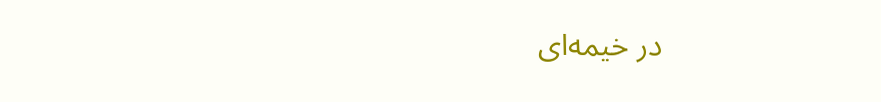در خيمه‌اى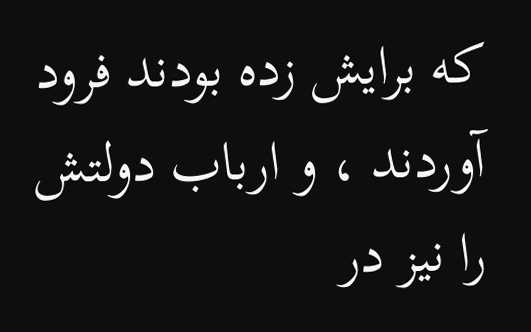كه برايش زده بودند فرود آوردند ، و ارباب دولتش را نيز در